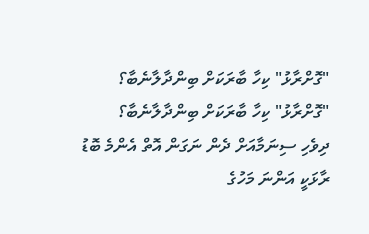"ގޮށްރާޅު" ކިހާ ބާރަކަށް ބިންދާލާނެބާ؟
"ގޮށްރާޅު" ކިހާ ބާރަކަށް ބިންދާލާނެބާ؟
ދިވެހި ސިނަމާއަށް ދެން ނަގަން އޮތް އެންމެ ބޮޑު ރާޅަކީ އަންނަ މަހުގެ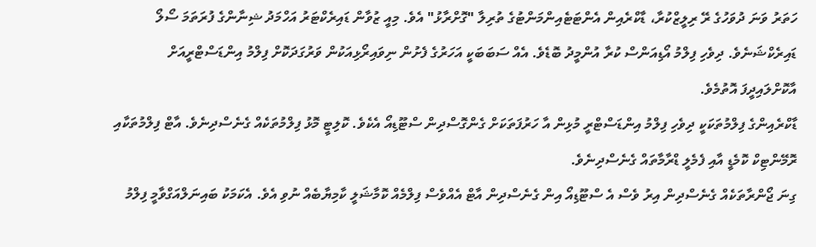ހަތަރު ވަނަ ދުވަހުގެ ރޭ ރިލީޒްކުރާ، ޑާކްރެއިން އެންޓަޓެއިންމަންޓުގެ ތުރިލާ "ގޮށްރާޅު" އެވެ. މިއީ ޒުވާން ޑައިރެކްޓަރު އަހްމަދު ޝިނާންގެ ފުރަތަމަ ސޯލޯ ޑައިރެކްޝަނެވެ. ދިވެހި ފިލްމު އޯޑިއަންސް ކުރާ އުންމީދު ބޮޑެވެ. އެއް ސަބަބަކީ އަހަރުގެ ފެށުން ނިވައިރޯޅިއަކުން ވަރުގަދަކޮށް ފިލްމު އިންޑަސްޓްރީއަށް އާކޮށްލައިދީފަ އޮތުމެވެ.
ޑާކްރެއިންގެ ފިލްމުތަކަކީ ދިވެހި ފިލްމު އިންޑަސްޓްރީ މުޅިން އާ ހަރުފަތަކަށް ގެންގޮސްދިން ސްޓޫޑިއޯ އެކެވެ. ކޮލިޓީ މޮޅު ފިލްމުތަކެއް ގެނެސްދިނެވެ. އާޓް ފިލްމުތަކާއި ރޮމޭންޓިކް ކޮމެޑީ އާއި ފެމެލީ ޑްރާމާތައް ގެނެސްދިނެވެ.
ގިނަ ޖޯންރާތަކެއް ގެނެސްދިން އިރު ވެސް އެ ސްޓޫޑިއޯ އިން ގެނެސްދިން އާޓް އެއްވެސް ފިލްމެއް ކޮމާޝަލީ ކާމިޔާބެއް ނުވި އެވެ. އެކަމަކު ބައިނަލްއަގްވާމީ ފިލްމު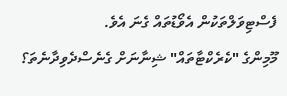ފެސްޓިވަލްތަކުން އެވޯޑުތައް ގެނަ އެވެ.
މޫމިންގެ "ކެރެކްޓާތައް" ޝިނާނަށް ގެނެސްދެވިދާނެތަ؟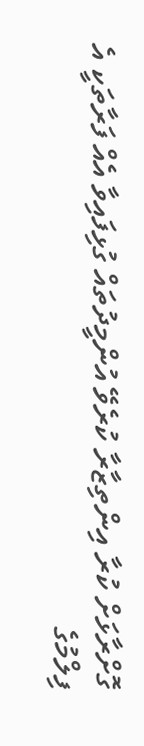ގޮށްރާޅަށް ކުރާ އިންތިޒާރާ ކުރެވޭ އުންމީދުތައް ގުޅިފައިވާ އެއް ފަރާތަކީ އެ ފިލްމުގެ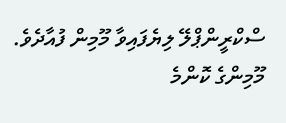ސްކްރީންޕްލޭ ލިޔެފައިވާ މޫމިން ފުއާދެވެ. މޫމިންގެ ކޮންމެ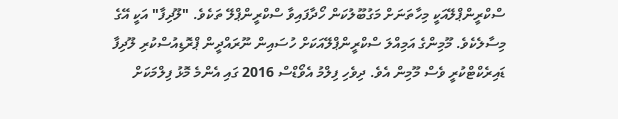ސްކްރީންޕްލޭއަކީ މިހާތަނަށް މަގުބޫލުކަން ހޯދާފައިވާ ސްކްރީންޕްލޭ ތަކެވެ. "ލޫދިފާ" އަކީ އޭގެ މިސާލެކެވެ. މޫމިންގެ އަމިއްލަ ސްކްރީންޕްލޭއަކަށް ހުސައިން ނޫރައްދީން ޕްރޮޑިއުސްކުރި ލޫދިފާ ޑައިރެކްޓްކުރީ ވެސް މޫމިން އެވެ. ދިވެހި ފިލްމު އެވޯޑްސް 2016 ގައި އެންމެ މޮޅު ފިލްމަކަށް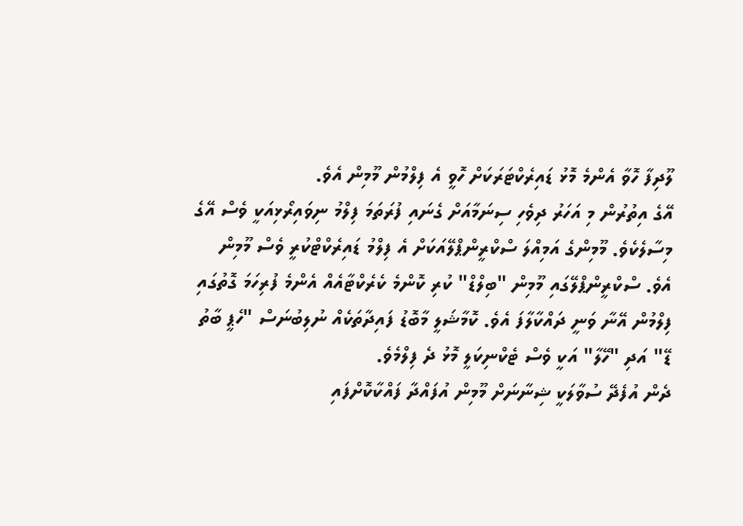ލޫދިފާ ހޮވާ އެންމެ މޮޅު ޑައިރެކްޓަރަކަށް ހޮވީ އެ ފިލްމުން މޫމިން އެވެ.
އޭގެ އިތުރުން މި އަހަރު ދިވެހި ސިނަމާއަށް ގެނައި ފުރަތަމަ ފިލްމު ނިވައިރޯޅިއަކީ ވެސް އޭގެ މިސާލެކެވެ. މޫމިންގެ އަމިއްލަ ސްކްރީންޕްލޭއަކަށް އެ ފިލްމު ޑައިރެކްޓްކުރީ ވެސް މޫމިން އެވެ. ސްކްރީންޕްލޭގައި މޫމިން "ބިލްޑް" ކުރި ކޮންމެ ކެރެކްޓާއެއް އެންމެ ފުރިހަމަ ގޮތުގައި ފިލްމުން އޭނާ ވަނީ ދައްކާލާފަ އެވެ. ކޮމާޝަލީ މާބޮޑު ފައިދާތަކެއް ނުލިބުނަސް "ހެޕީ ބާތު ޑޭ" އަދި "ހޭލާ" އަކީ ވެސް ޓެކްނިކަލީ މޮޅު ދެ ފިލްމެވެ.
ދެން އުފެދޭ ސުވާލަކީ ޝިނާނަށް މޫމިން އުފައްދާ ފައްކާކޮށްފައި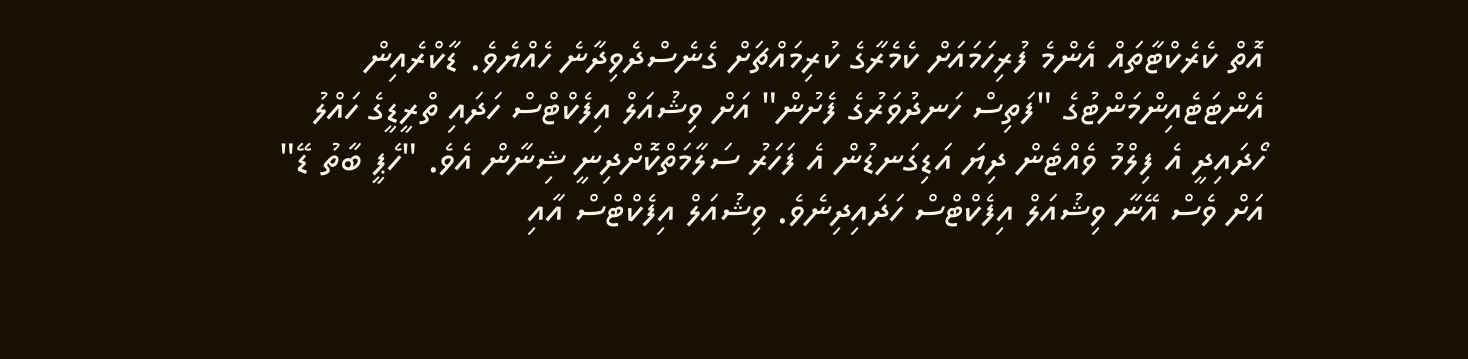އޮތް ކެރެކްޓާތައް އެންމެ ފުރިހަމައަށް ކެމެރާގެ ކުރިމައްޗަށް ގެނެސްދެވިދާނެ ހެއްޔެވެ. ޑާކްރެއިން އެންޓަޓެއިންމަންޓުގެ "ފަތިސް ހަނދުވަރުގެ ފެށުން" އަށް ވިޝުއަލް އިފެކްޓްސް ހަދައި ތްރީޑީގެ ހައްލު ހޯދައިދީ އެ ފިލްމު ވެއްޓެން ދިޔަ އަޑިގަނޑުން އެ ފަހަރު ސަލާމަތްކޮށްދިނީ ޝިނާން އެވެ. "ހެޕީ ބާތު ޑޭ" އަށް ވެސް އޭނާ ވިޝުއަލް އިފެކްޓްސް ހަދައިދިނެވެ. ވިޝުއަލް އިފެކްޓްސް އާއި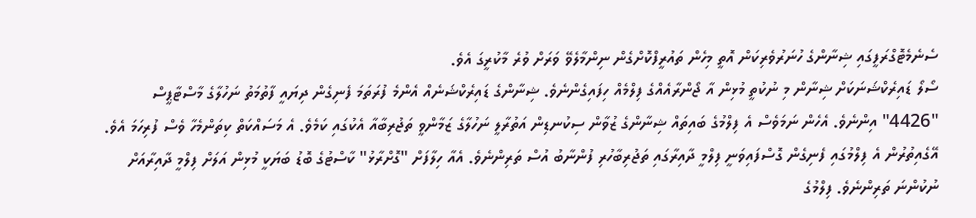ސެނެމެޓޮގްރަފީގައި ޝިނާންގެ ހުނަރުވެރިކަން އޮތީ މިހެން ތައުރީފްކޮށްގެން ނިންމާލެވޭ ވަރަށް ވުރެ މާކުރީގަ އެވެ.
ސޯލޯ ޑައިރެކްޝަނަކަށް ޝިނާން މި ނުކުތީ މުޅިން އާ ޖޯންރާއެއްގެ ފިލްމެއް ހިފައިގެންނެވެ. ޝިނާންގެ ޑައިރެކްޝަނެއް އެންމެ ފުރަތަމަ ފެނިގެން ދިޔައީ ފާތުމަތު ނަހުލާގެ މާސްޓާޕީސް "4426" އިންނެވެ. އެހެން ނަމަވެސް އެ ފިލްމުގެ ބައިތައް ޝިނާންގެ ޒުވާން ސިކުނޑިން އަތުރާލީ ނަހުލާގެ ޒަމާންވީ ތަޖުރިބާއާ އެކުގައި ކަމެވެ. އެ މަސައްކަތް ކިތަންމެހާ ވެސް ފުރިހަމަ އެވެ.
އޭގެއިތުރުން އެ ފިލްމުގައި ފެނިގެން ގޮސްފައިވަނީ ފިލްމީ ދާއިރާގައި ތަޖުރިބާހުރި ފުންނާބު އުސް ތަރިންނެވެ. އެއާ ހިލާފަށް "ގޮށްރާޅު" ކާސްޓުގެ ބޮޑު ބަޔަކީ މުޅިން އަލަށް ފިލްމީ ދާއިރާއަށް ނުކުންނަ ތަރިންނެވެ. ފިލްމުގެ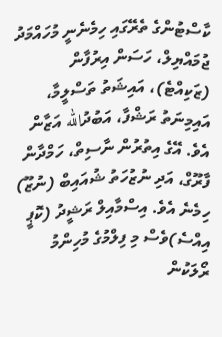ކާސްޓުންގެ ތެރޭގައި ހިމެނެނީ މުހައްމަދު ޖުމައްޔިލް، ހަސަން އިރުފާން (ޒަކިއްޓެ)، އައިޝަތު ތަސްލީމާ، އައިމިނަތު ރަޝްފާ، އަބުދުالله އަޒާން އެވެ. އޭގެ އިތުރުން ނާސިތް، ހަމްދާން ފާރޫގް، އަދި ނުޒުހަތު ޝުއައިބް (ނުޒޫ) ހިމެނެ އެވެ. އިސްމާއިލް ރަޝީދު (ކޮޕީ އިއްސެ)ވެސް މި ފިލްމުގެ މުހިންމު ރޯލަކުން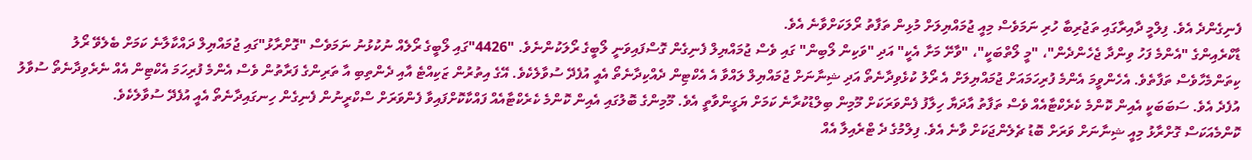ފެނިގެންދެ އެވެ. ފިލްމީ ދާއިރާގައި ތަޖުރިބާ ހުރި ނަމަވެސް މިއީ ޖުމައްޔިލަށް މުޅިން ތަފާތު ރޯލަކަށްވާނެ އެވެ.
ޑާކްރެއިންގެ "އެންމެ ފަހު ވިންދާ ޖެހެންދެން"، "މީ ލޯތްބަކީ"، "ވާށޭ މަށާ އެކީ" އަދި "ވަކިން ލޯބިން" ގައި ވެސް ޖުމައްޔިލް ފެނިގެން ގޮސްފައިވަނީ ލޯބީގެ ރޯލަކުންނެވެ. "4426"ގައި ލޯބީގެ ރޯލެއް ނުކުޅުނު ނަމަވެސް "ގޮށްރާޅު"ގައި ޖުމައްޔިލް ދައްކާލާނެ ކަމަށް ބެލެވޭ ރޯލު ކިތަންމެހާވެސް ތަފާތެވެ. އެހެންވީމަ އެންމެ ފުރިހަމައަށް ޖުމައްޔިލަށް އެ ރޯލު ކުޅެވިދާނެތޯ އަދި ޝިނާނަށް ޖުމައްޔިލް ލައްވާ އެ އެކްޓިން ދެއްކިދާނެތޯ އެއީ އުފެދޭ ސުވާލެކެވެ. އޭގެ އިތުރުން ޒަކިއްޓެ އާއި ދެންތިބި އާ ތަރިންގެ ފަރާތުން ވެސް އެންމެ ފުރިހަމަ އެކްޓިން އެއް ނެރެވިދާނެތޯ ސުވާލު އުފެދެ އެވެ. ސަބަބަކީ އެއިން ކޮންމެ ކެރެކްޓާއެއް ވެސް ތަފާތު އާދަޔާ ހިލާފު ފެންވަރަކަށް މޫމިން ބިލްޑުކުރާނެ ކަމަށް ޔަގީންވާތީ އެވެ. މޫމިންގެ ބޮލުގައި އެއިން ކޮންމެ ކެރެކްޓާއެއް ފައްކާކޮށްފައިވާ ފެންވަރަށް ސްކްރީނުން ފެނިގެން ހިނގައިދާނެތޯ އެއީ އުފެދޭ ސުވާލެކެވެ.
ކޮންމެއަކަސް ގޮށްރާޅު މިއީ ޝިނާނަށް ވަރަށް ބޮޑު ޗެލެންޖަކަށް ވާނެ އެވެ. ފިލްމުގެ ދެ ޓްރެއިލާ އެއް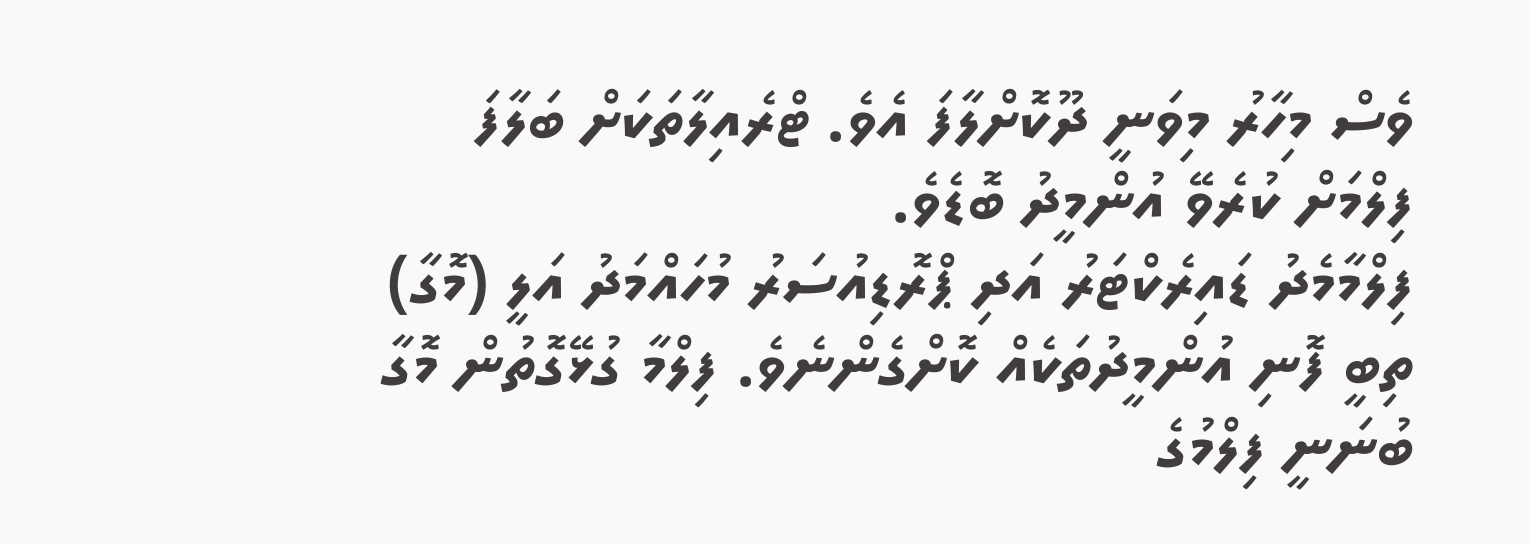ވެސް މިހާރު މިވަނީ ދޫކޮށްލާފަ އެވެ. ޓްރެއިލާތަކަށް ބަލާފަ ފިލްމަށް ކުރެވޭ އުންމީދު ބޮޑެވެ.
ފިލްމާމެދު ޑައިރެކްޓަރު އަދި ޕްރޮޑިއުސަރު މުހައްމަދު އަލީ (މޮގާ) ތިބީ ފޮނި އުންމީދުތަކެއް ކޮށްގެންނެވެ. ފިލްމާ ގުޅޭގޮތުން މޮގާ ބުނަނީ ފިލްމުގެ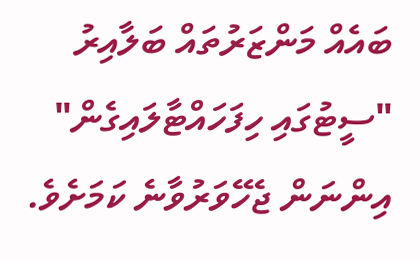ބައެއް މަންޒަރުތައް ބަލާއިރު "ސީޓުގައި ހިފަހައްޓާލައިގެން" އިންނަން ޖެހޭވަރުވާނެ ކަމަށެވެ.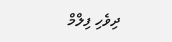ދިވެހި ފިލްމް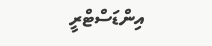އިންޑަސްޓްރީ